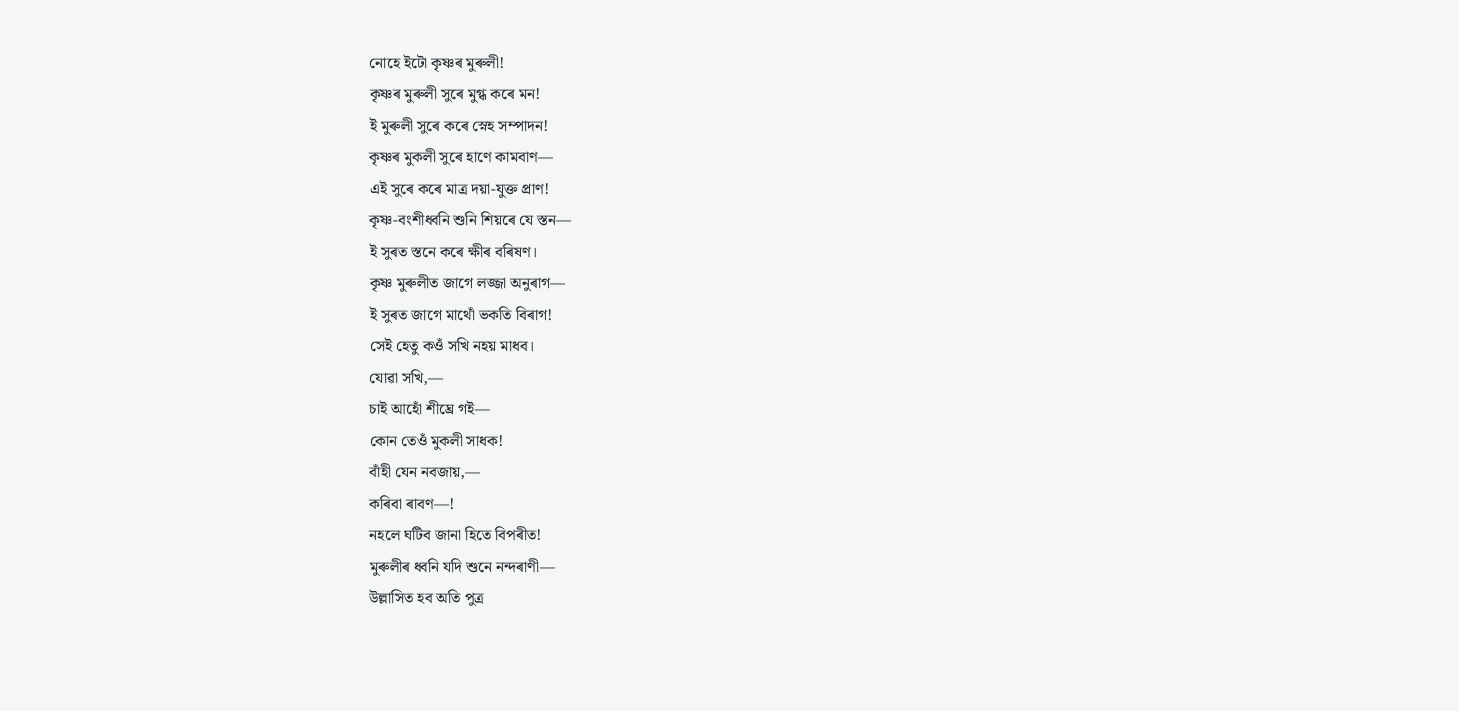নোহে ইটো কৃষ্ণৰ মুৰুলী!
কৃষ্ণৰ মুৰুলী সুৰে মুগ্ধ কৰে মন!
ই মুৰুলী সুৰে কৰে স্নেহ সম্পাদন!
কৃষ্ণৰ মুকলী সুৰে হাণে কামবাণ—
এই সুৰে কৰে মাত্ৰ দয়া-যুক্ত প্ৰাণ!
কৃষ্ণ-বংশীধ্বনি শুনি শিয়ৰে যে স্তন—
ই সুৰত স্তনে কৰে ক্ষীৰ বৰিষণ।
কৃষ্ণ মুৰুলীত জাগে লজ্জা অনুৰাগ—
ই সুৰত জাগে মাথোঁ ভকতি বিৰাগ!
সেই হেতু কওঁ সখি নহয় মাধব।
যোৱা সখি,—
চাই আহোঁ শীঘ্ৰে গই—
কোন তেওঁ মুকলী সাধক!
বাঁহী যেন নবজায়,—
কৰিবা ৰাবণ—!
নহলে ঘটিব জানা হিতে বিপৰীত!
মুৰুলীৰ ধ্বনি যদি শুনে নন্দৰাণী—
উল্লাসিত হব অতি পুত্ৰ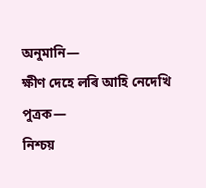অনুমানি—
ক্ষীণ দেহে লৰি আহি নেদেখি পুত্ৰক—
নিশ্চয়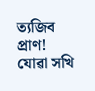ত্যজিব প্ৰাণ!
যোৱা সখি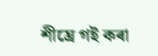শীঘ্ৰে গই কৰা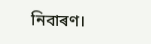নিবাৰণ।